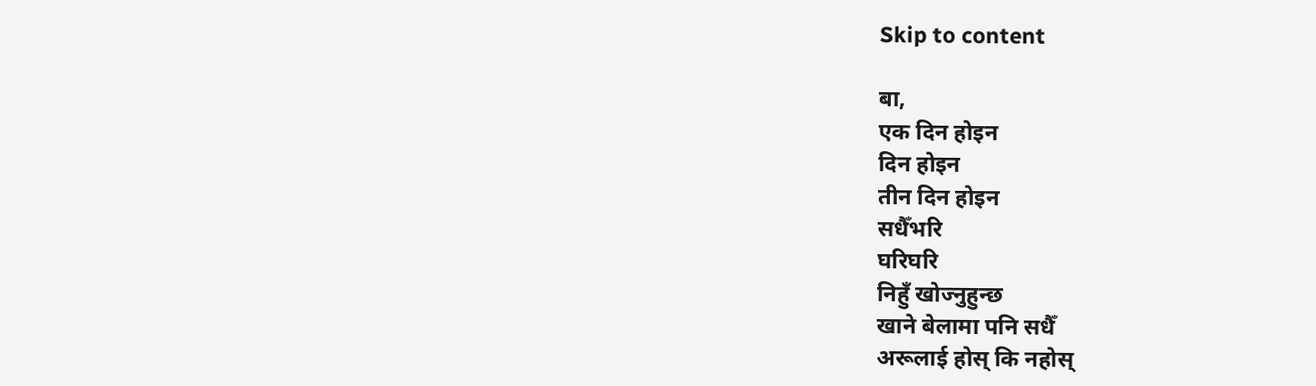Skip to content

बा,
एक दिन होइन
दिन होइन
तीन दिन होइन
सधैँभरि
घरिघरि
निहुँ खोज्नुहुन्छ
खाने बेलामा पनि सधैँ
अरूलाई होस् कि नहोस्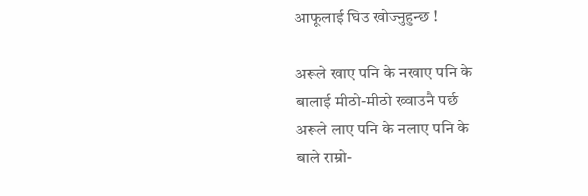आफूलाई घिउ खोज्नुहुन्छ !

अरूले खाए पनि के नखाए पनि के
बालाई मीठो-मीठो ख्वाउनै पर्छ
अरूले लाए पनि के नलाए पनि के
बाले राम्रो-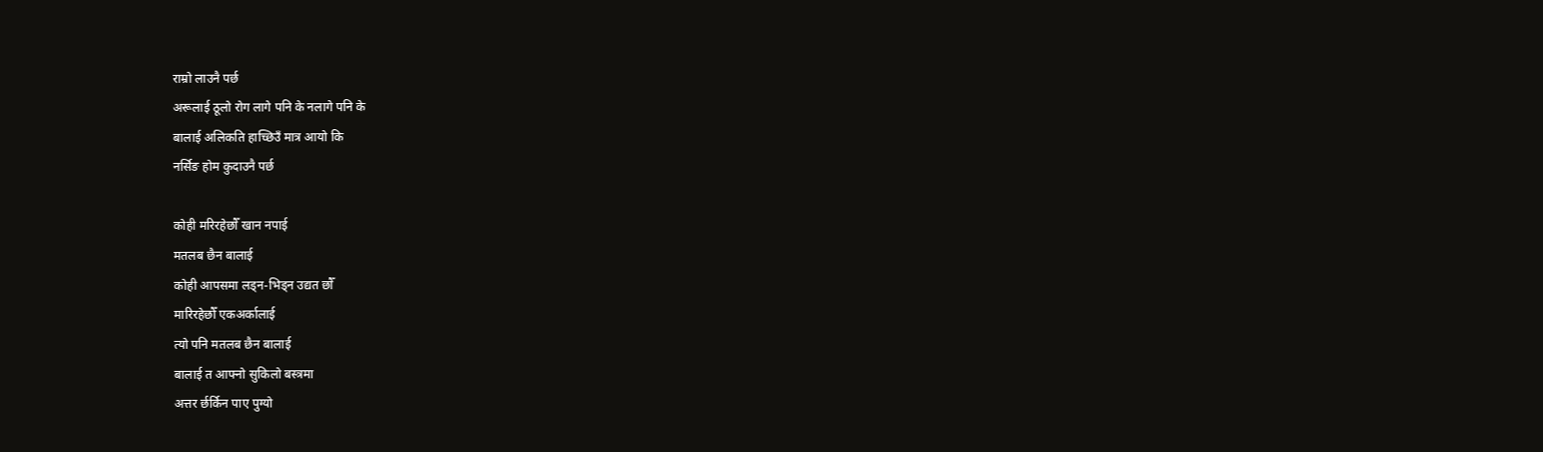राम्रो लाउनै पर्छ
अरूलाई ठूलो रोग लागे पनि के नलागे पनि के
बालाई अलिकति हाच्छिउँ मात्र आयो कि
नर्सिङ होम कुदाउनै पर्छ

कोही मरिरहेछौँ खान नपाई
मतलब छैन बालाई
कोही आपसमा लड्न-भिड्न उद्यत छौँ
मारिरहेछौँ एकअर्कालाई
त्यो पनि मतलब छैन बालाई
बालाई त आफ्नो सुकिलो बस्त्रमा
अत्तर र्छर्किन पाए पुग्यो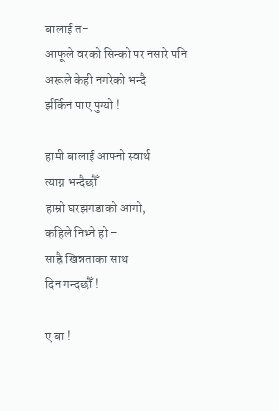बालाई त-
आफूले वरको सिन्को पर नसारे पनि
अरूले केही नगरेको भन्दै
र्झर्किन पाए पुग्यो !

हामी बालाई आफ्नो स्वार्थ
त्याग्न भन्दैछौँ
हाम्रो घरझगडाको आगो,
कहिले निभ्ने हो –
साह्रै खिन्नताका साथ
दिन गन्दछौँ !

ए बा !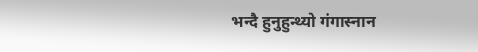भन्दै हुनुहुन्थ्यो गंगास्नान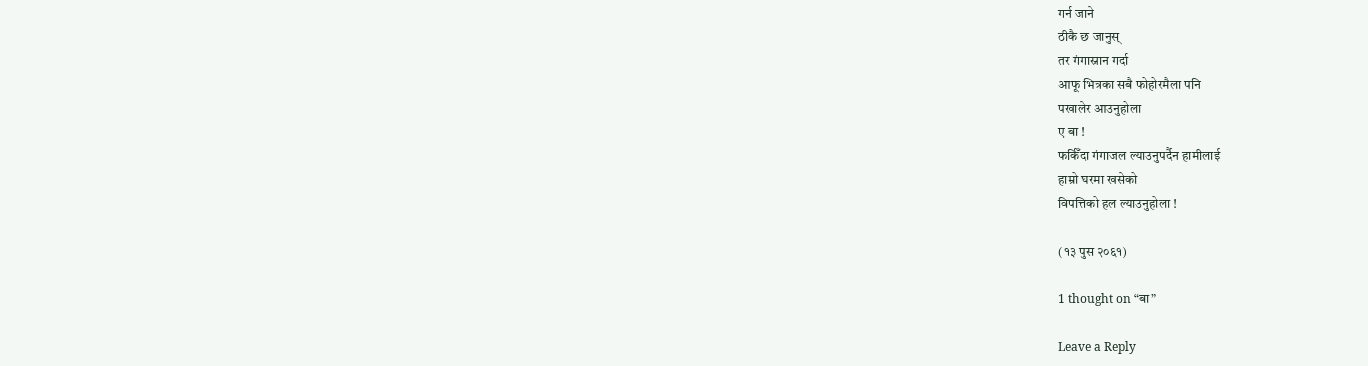गर्न जाने
ठीकै छ जानुस्
तर गंगास्नान गर्दा
आफू भित्रका सबै फोहोरमैला पनि
पखालेर आउनुहोला
ए बा !
फर्किँदा गंगाजल ल्याउनुपर्दैन हामीलाई
हाम्रो घरमा खसेको
विपत्तिको हल ल्याउनुहोला !

(१३ पुस २०६१)

1 thought on “बा”

Leave a Reply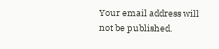Your email address will not be published.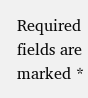Required fields are marked *